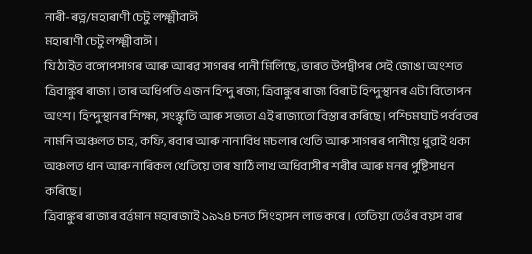নাৰী-ৰত্ন/মহাৰাণী চেটু লক্ষ্মীবাঈ
মহাৰাণী চেটু লক্ষ্মীবাঈ।
যি ঠাইত বঙ্গোপসাগৰ আৰু আৰৱ সাগৰৰ পানী মিলিছে, ভাৰত উপদ্বীপৰ সেই জোঙা অংশত ত্ৰিবাঙ্কুৰ ৰাজ্য। তাৰ অধিপতি এজন হিন্দু ৰজা; ত্ৰিবাঙ্কুৰ ৰাজ্য বিৰাট হিন্দুস্থানৰ এটা বিতোপন অংশ। হিন্দুস্থানৰ শিক্ষা, সংস্কৃতি আৰু সভ্যতা এই ৰাজ্যতো বিস্তাৰ কৰিছে। পশ্চিমঘাট পৰ্ববতৰ নামনি অঞ্চলত চাহ, কফি, ৰবাৰ আৰু নানাবিধ মচলাৰ খেতি আৰু সাগৰৰ পানীয়ে ধুৱাই থকা অঞ্চলত ধান আৰু নাৰিকল খেতিয়ে তাৰ ষাঠি লাখ অধিবাসীৰ শৰীৰ আৰু মনৰ পুষ্টিসাধন কৰিছে।
ত্ৰিবাঙ্কুৰ ৰাজ্যৰ বৰ্ত্তমান মহাৰজাই ১৯২৪ চনত সিংহাসন লাভ কৰে। তেতিয়া তেওঁৰ বয়স বাৰ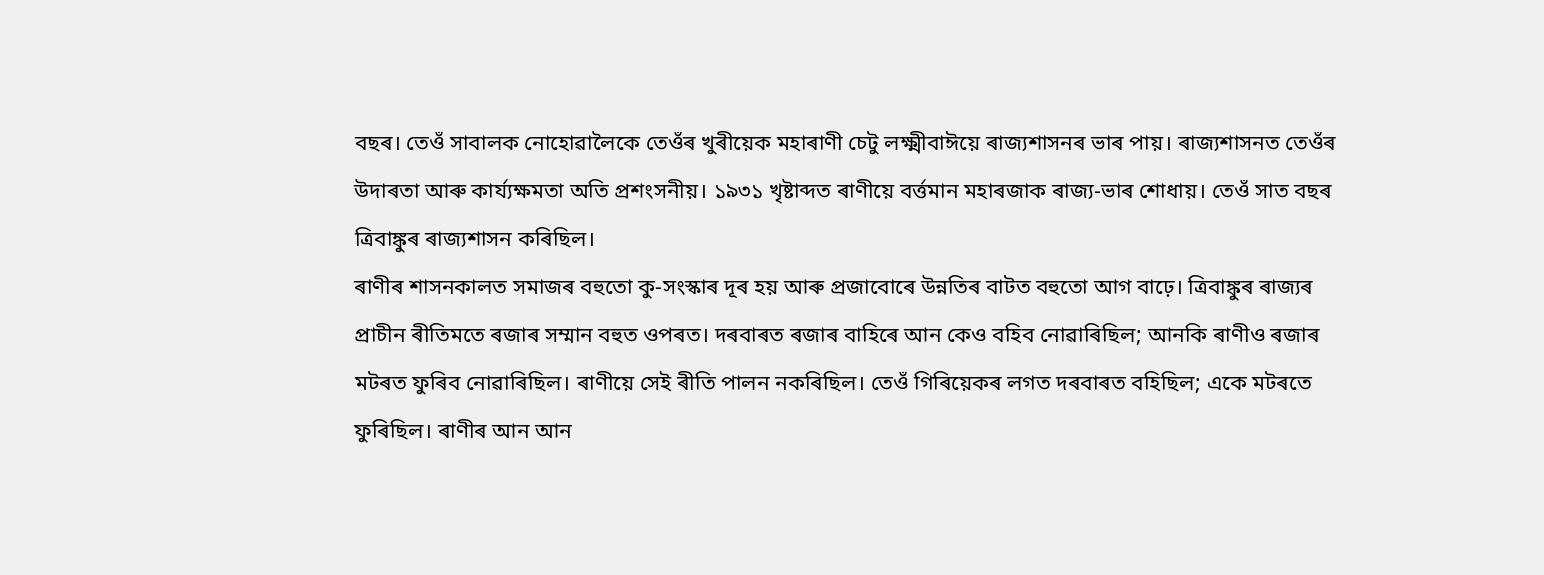বছৰ। তেওঁ সাবালক নোহোৱালৈকে তেওঁৰ খুৰীয়েক মহাৰাণী চেটু লক্ষ্মীবাঈয়ে ৰাজ্যশাসনৰ ভাৰ পায়। ৰাজ্যশাসনত তেওঁৰ উদাৰতা আৰু কাৰ্য্যক্ষমতা অতি প্ৰশংসনীয়। ১৯৩১ খৃষ্টাব্দত ৰাণীয়ে বৰ্ত্তমান মহাৰজাক ৰাজ্য-ভাৰ শোধায়। তেওঁ সাত বছৰ ত্ৰিবাঙ্কুৰ ৰাজ্যশাসন কৰিছিল।
ৰাণীৰ শাসনকালত সমাজৰ বহুতো কু-সংস্কাৰ দূৰ হয় আৰু প্ৰজাবোৰে উন্নতিৰ বাটত বহুতো আগ বাঢ়ে। ত্ৰিবাঙ্কুৰ ৰাজ্যৰ প্ৰাচীন ৰীতিমতে ৰজাৰ সম্মান বহুত ওপৰত। দৰবাৰত ৰজাৰ বাহিৰে আন কেও বহিব নোৱাৰিছিল; আনকি ৰাণীও ৰজাৰ মটৰত ফুৰিব নোৱাৰিছিল। ৰাণীয়ে সেই ৰীতি পালন নকৰিছিল। তেওঁ গিৰিয়েকৰ লগত দৰবাৰত বহিছিল; একে মটৰতে ফুৰিছিল। ৰাণীৰ আন আন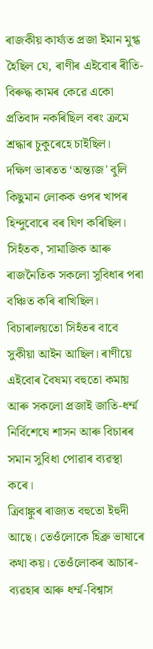ৰাজকীয় কাৰ্য্যত প্ৰজা ইমান মুগ্ধ হৈছিল যে, ৰাণীৰ এইবোৰ ৰীতি-বিৰুদ্ধ কামৰ কেৱে একো প্ৰতিবাদ নকৰিছিল বৰং ক্ৰমে শ্ৰদ্ধাৰ চুকুৰেহে চাইছিল।
দক্ষিণ ভাৰতত ‘অন্ত্যজ' বুলি কিছুমান লোকক ওপৰ খাপৰ হিন্দুবোৰে বৰ ঘিণ কৰিছিল। সিহঁতক, সামাজিক আৰু ৰাজনৈতিক সকলো সুবিধাৰ পৰা বঞ্চিত কৰি ৰাখিছিল। বিচাৰালয়তো সিহঁতৰ বাবে সুকীয়া আইন আছিল। ৰাণীয়ে এইবোৰ বৈষম্য বহুতো কমায় আৰু সকলো প্ৰজাই জাতি-ধৰ্ম্ম নিৰ্বিশেষে শাসন আৰু বিচাৰৰ সমান সুবিধা পোৱাৰ ব্যৱস্থা কৰে।
ত্ৰিবাঙ্কুৰ ৰাজ্যত বহুতো ইহুদী আছে। তেওঁলোকে হিব্ৰু ভাষাৰে কথা কয়। তেওঁলোকৰ আচাৰ-ব্যৱহাৰ আৰু ধৰ্ম্ম-বিশ্বাস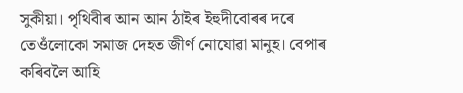সুকীয়া। পৃথিবীৰ আন আন ঠাইৰ ইহুদীবোৰৰ দৰে তেওঁলোকো সমাজ দেহত জীৰ্ণ নোযোৱা মানুহ। বেপাৰ কৰিবলৈ আহি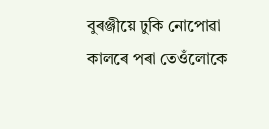বুৰঞ্জীয়ে ঢুকি নোপোৱা কালৰে পৰা তেওঁলোকে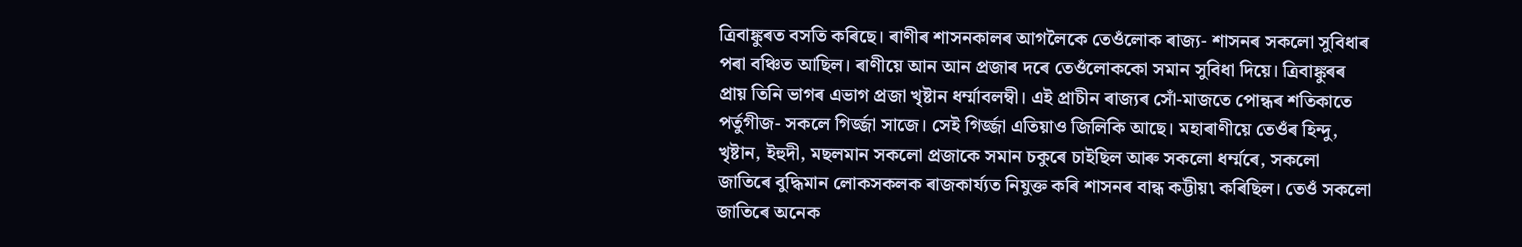ত্ৰিবাঙ্কুৰত বসতি কৰিছে। ৰাণীৰ শাসনকালৰ আগলৈকে তেওঁলোক ৰাজ্য- শাসনৰ সকলো সুবিধাৰ পৰা বঞ্চিত আছিল। ৰাণীয়ে আন আন প্ৰজাৰ দৰে তেওঁলোককো সমান সুবিধা দিয়ে। ত্ৰিবাঙ্কুৰৰ প্ৰায় তিনি ভাগৰ এভাগ প্ৰজা খৃষ্টান ধৰ্ম্মাবলম্বী। এই প্ৰাচীন ৰাজ্যৰ সোঁ-মাজতে পোন্ধৰ শতিকাতে পৰ্তুগীজ- সকলে গিৰ্জ্জা সাজে। সেই গিৰ্জ্জা এতিয়াও জিলিকি আছে। মহাৰাণীয়ে তেওঁৰ হিন্দু, খৃষ্টান, ইহুদী, মছলমান সকলো প্ৰজাকে সমান চকুৰে চাইছিল আৰু সকলো ধৰ্ম্মৰে, সকলো জাতিৰে বুদ্ধিমান লোকসকলক ৰাজকাৰ্য্যত নিযুক্ত কৰি শাসনৰ বান্ধ কট্টীয়৷ কৰিছিল। তেওঁ সকলো জাতিৰে অনেক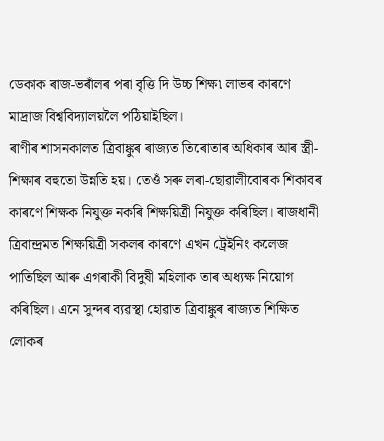ডেকাক ৰাজ-ভৰাঁলৰ পৰা বৃত্তি দি উচ্চ শিক্ষ৷ লাভৰ কাৰণে মাদ্ৰাজ বিশ্ববিদ্যালয়লৈ পঠিয়াইছিল।
ৰাণীৰ শাসনকালত ত্ৰিবাঙ্কুৰ ৰাজ্যত তিৰোতাৰ অধিকাৰ আৰ স্ত্ৰী-শিক্ষাৰ বহুতো উন্নতি হয়। তেওঁ সৰু লৰা-ছোৱালীবোৰক শিকাবৰ কাৰণে শিক্ষক নিযুক্ত নকৰি শিক্ষয়িত্ৰী নিযুক্ত কৰিছিল। ৰাজধানী ত্ৰিবান্দ্ৰমত শিক্ষয়িত্ৰী সকলৰ কাৰণে এখন ট্ৰেইনিং কলেজ পাতিছিল আৰু এগৰাকী বিদুষী মহিলাক তাৰ অধ্যক্ষ নিয়োগ কৰিছিল। এনে সুন্দৰ ব্যৱস্থা হোৱাত ত্ৰিবাঙ্কুৰ ৰাজ্যত শিক্ষিত লোকৰ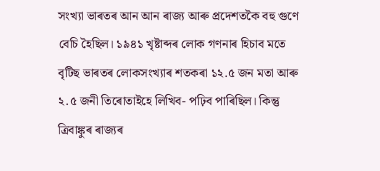সংখ্যা ভাৰতৰ আন আন ৰাজ্য আৰু প্ৰদেশতকৈ বহু গুণে বেচি হৈছিল। ১৯৪১ খৃষ্টাব্দৰ লোক গণনাৰ হিচাব মতে বৃটিছ ভাৰতৰ লোকসংখ্যাৰ শতকৰা ১২.৫ জন মতা আৰু ২.৫ জনী তিৰোতাইহে লিখিব- পঢ়িব পাৰিছিল। কিন্তু ত্ৰিবাঙ্কুৰ ৰাজ্যৰ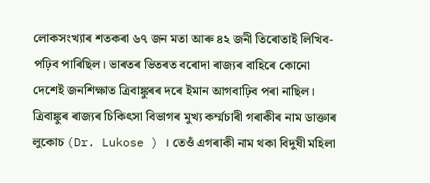লোকসংখ্যাৰ শতকৰা ৬৭ জন মতা আৰু ৪২ জনী তিৰোতাই লিখিব-পঢ়িব পাৰিছিল। ভাৰতৰ ভিতৰত বৰোদা ৰাজ্যৰ বাহিৰে কোনো দেশেই জনশিক্ষাত ত্রিবাঙ্কুৰৰ দৰে ইমান আগবাঢ়িব পৰা নাছিল। ত্রিবাঙ্কুৰ ৰাজ্যৰ চিকিৎসা বিভাগৰ মুখ্য কৰ্ম্মচাৰী গৰাকীৰ নাম ডাক্তাৰ লুকোচ (Dr. Lukose ) । তেওঁ এগৰাকী নাম থকা বিদুষী মহিলা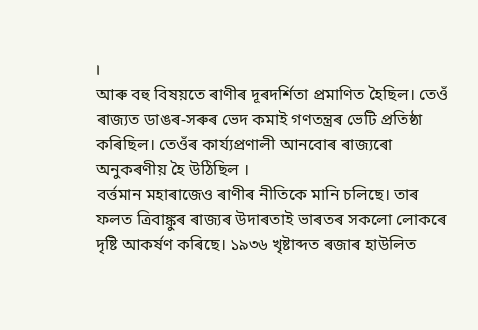।
আৰু বহু বিষয়তে ৰাণীৰ দূৰদৰ্শিতা প্ৰমাণিত হৈছিল। তেওঁ ৰাজ্যত ডাঙৰ-সৰুৰ ভেদ কমাই গণতন্ত্রৰ ভেটি প্রতিষ্ঠা কৰিছিল। তেওঁৰ কাৰ্য্যপ্ৰণালী আনবোৰ ৰাজ্যৰো অনুকৰণীয় হৈ উঠিছিল ।
বৰ্ত্তমান মহাৰাজেও ৰাণীৰ নীতিকে মানি চলিছে। তাৰ ফলত ত্রিবাঙ্কুৰ ৰাজ্যৰ উদাৰতাই ভাৰতৰ সকলো লোকৰে দৃষ্টি আকৰ্ষণ কৰিছে। ১৯৩৬ খৃষ্টাব্দত ৰজাৰ হাউলিত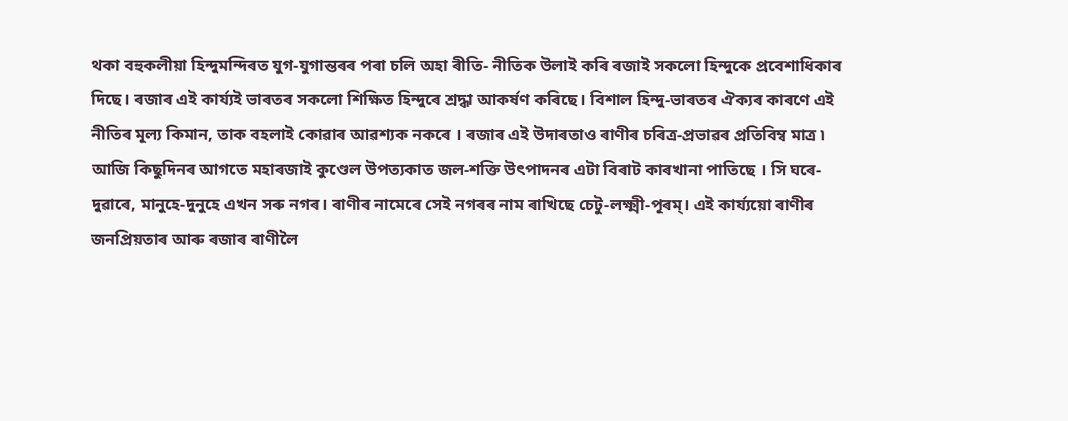থকা বহুকলীয়া হিন্দুমন্দিৰত যুগ-যুগান্তৰৰ পৰা চলি অহা ৰীতি- নীতিক উলাই কৰি ৰজাই সকলো হিন্দুকে প্রবেশাধিকাৰ দিছে। ৰজাৰ এই কাৰ্য্যই ভাৰতৰ সকলো শিক্ষিত হিন্দুৰে শ্ৰদ্ধা আকৰ্ষণ কৰিছে। বিশাল হিন্দু-ভাৰতৰ ঐক্যৰ কাৰণে এই নীতিৰ মূল্য কিমান, তাক বহলাই কোৱাৰ আৱশ্যক নকৰে । ৰজাৰ এই উদাৰতাও ৰাণীৰ চৰিত্ৰ-প্ৰভাৱৰ প্ৰতিবিম্ব মাত্ৰ ৷
আজি কিছুদিনৰ আগতে মহাৰজাই কুণ্ডেল উপত্যকাত জল-শক্তি উৎপাদনৰ এটা বিৰাট কাৰখানা পাতিছে । সি ঘৰে- দুৱাৰে, মানুহে-দুনুহে এখন সৰু নগৰ। ৰাণীৰ নামেৰে সেই নগৰৰ নাম ৰাখিছে চেটু-লক্ষ্মী-পূৰম্। এই কাৰ্য্যয়ো ৰাণীৰ জনপ্রিয়তাৰ আৰু ৰজাৰ ৰাণীলৈ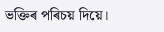ভক্তিৰ পৰিচয় দিয়ে।